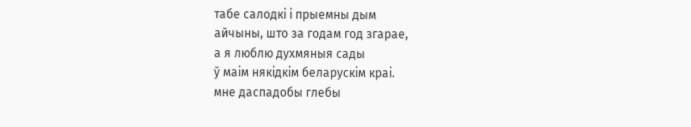табе салодкі і прыемны дым
айчыны, што за годам год згарае,
а я люблю духмяныя сады
ў маім някідкім беларускім краі.
мне даспадобы глебы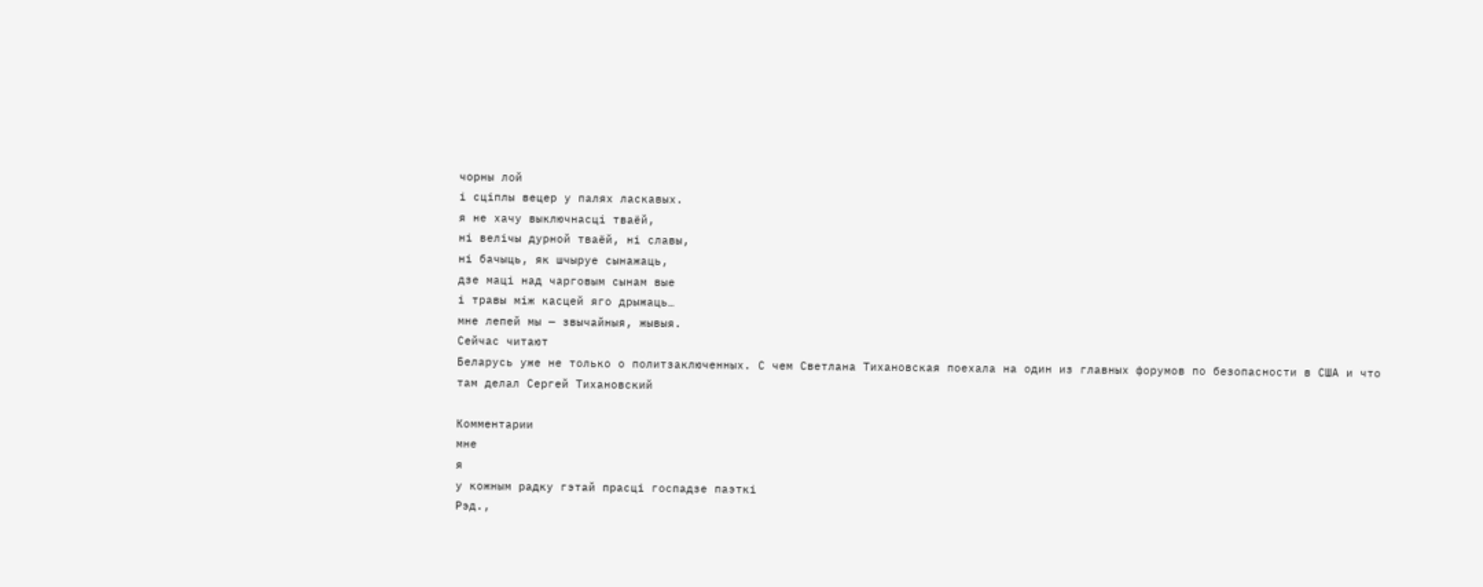чорны лой
і сціплы вецер у палях ласкавых.
я не хачу выключнасці тваёй,
ні велічы дурной тваёй, ні славы,
ні бачыць, як шчыруе сынажаць,
дзе маці над чарговым сынам вые
і травы між касцей яго дрыжаць…
мне лепей мы — звычайныя, жывыя.
Сейчас читают
Беларусь уже не только о политзаключенных. С чем Светлана Тихановская поехала на один из главных форумов по безопасности в США и что там делал Сергей Тихановский

Комментарии
мне
я
у кожным радку гэтай прасці госпадзе паэткі
Рэд.,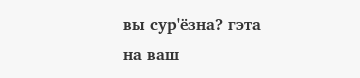вы сур'ёзна? гэта на ваш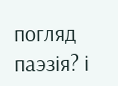погляд паэзія? і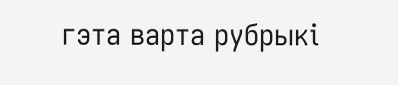гэта варта рубрыкі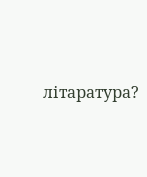літаратура?